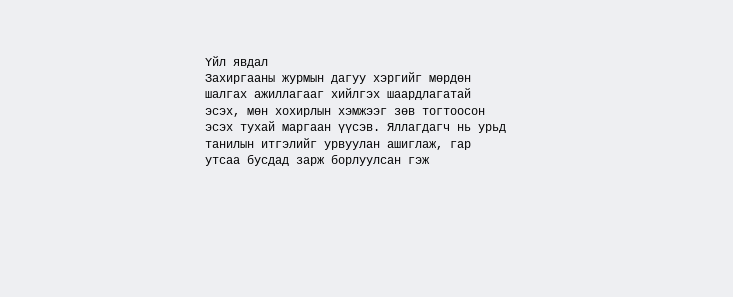Үйл явдал
Захиргааны журмын дагуу хэргийг мөрдөн шалгах ажиллагааг хийлгэх шаардлагатай эсэх, мөн хохирлын хэмжээг зөв тогтоосон эсэх тухай маргаан үүсэв. Яллагдагч нь урьд танилын итгэлийг урвуулан ашиглаж, гар утсаа бусдад зарж борлуулсан гэж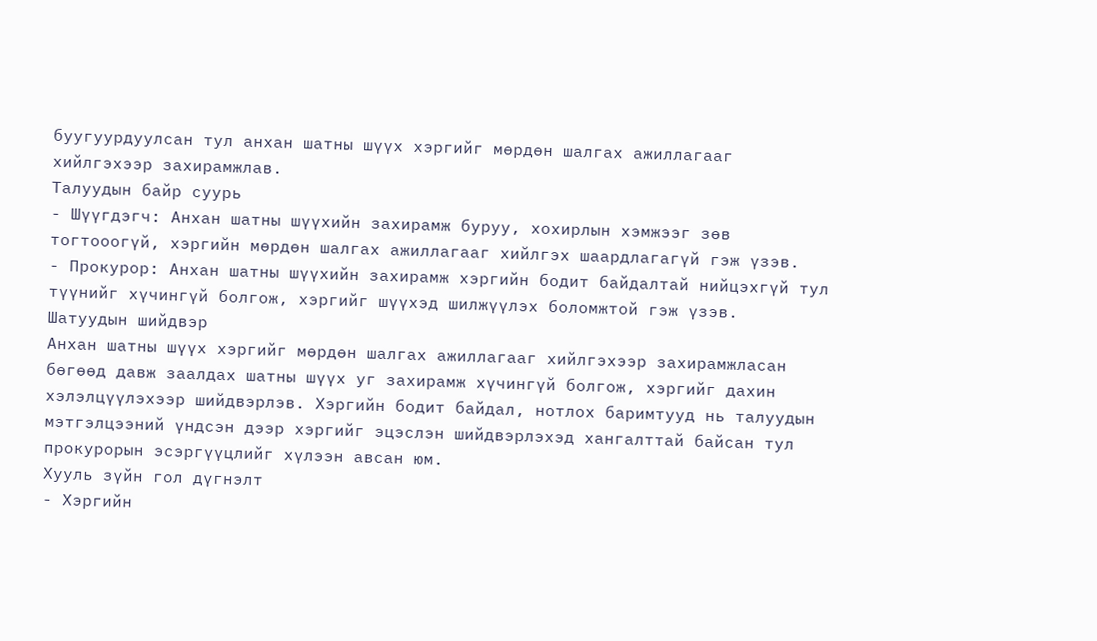буугуурдуулсан тул анхан шатны шүүх хэргийг мөрдөн шалгах ажиллагааг хийлгэхээр захирамжлав.
Талуудын байр суурь
- Шүүгдэгч: Анхан шатны шүүхийн захирамж буруу, хохирлын хэмжээг зөв тогтооогүй, хэргийн мөрдөн шалгах ажиллагааг хийлгэх шаардлагагүй гэж үзэв.
- Прокурор: Анхан шатны шүүхийн захирамж хэргийн бодит байдалтай нийцэхгүй тул түүнийг хүчингүй болгож, хэргийг шүүхэд шилжүүлэх боломжтой гэж үзэв.
Шатуудын шийдвэр
Анхан шатны шүүх хэргийг мөрдөн шалгах ажиллагааг хийлгэхээр захирамжласан бөгөөд давж заалдах шатны шүүх уг захирамж хүчингүй болгож, хэргийг дахин хэлэлцүүлэхээр шийдвэрлэв. Хэргийн бодит байдал, нотлох баримтууд нь талуудын мэтгэлцээний үндсэн дээр хэргийг эцэслэн шийдвэрлэхэд хангалттай байсан тул прокурорын эсэргүүцлийг хүлээн авсан юм.
Хууль зүйн гол дүгнэлт
- Хэргийн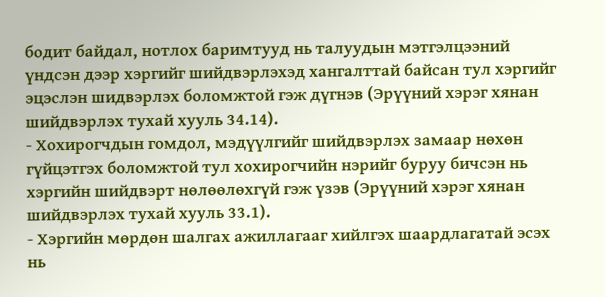бодит байдал, нотлох баримтууд нь талуудын мэтгэлцээний үндсэн дээр хэргийг шийдвэрлэхэд хангалттай байсан тул хэргийг эцэслэн шидвэрлэх боломжтой гэж дүгнэв (Эрүүний хэрэг хянан шийдвэрлэх тухай хууль 34.14).
- Хохирогчдын гомдол, мэдүүлгийг шийдвэрлэх замаар нөхөн гүйцэтгэх боломжтой тул хохирогчийн нэрийг буруу бичсэн нь хэргийн шийдвэрт нөлөөлөхгүй гэж үзэв (Эрүүний хэрэг хянан шийдвэрлэх тухай хууль 33.1).
- Хэргийн мөрдөн шалгах ажиллагааг хийлгэх шаардлагатай эсэх нь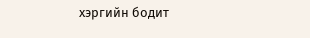хэргийн бодит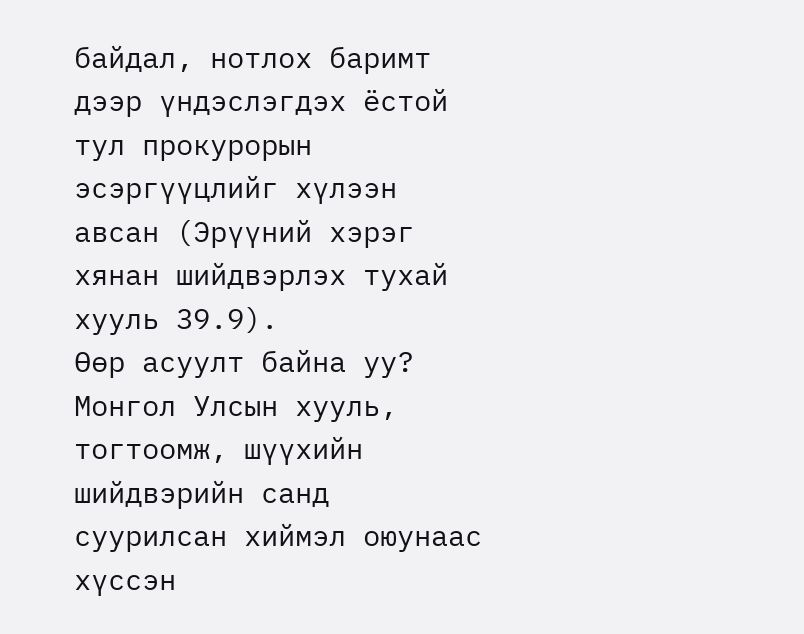байдал, нотлох баримт дээр үндэслэгдэх ёстой тул прокурорын эсэргүүцлийг хүлээн авсан (Эрүүний хэрэг хянан шийдвэрлэх тухай хууль 39.9).
Өөр асуулт байна уу?
Монгол Улсын хууль, тогтоомж, шүүхийн шийдвэрийн санд суурилсан хиймэл оюунаас хүссэн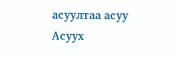асуултаа асуу
Асуух